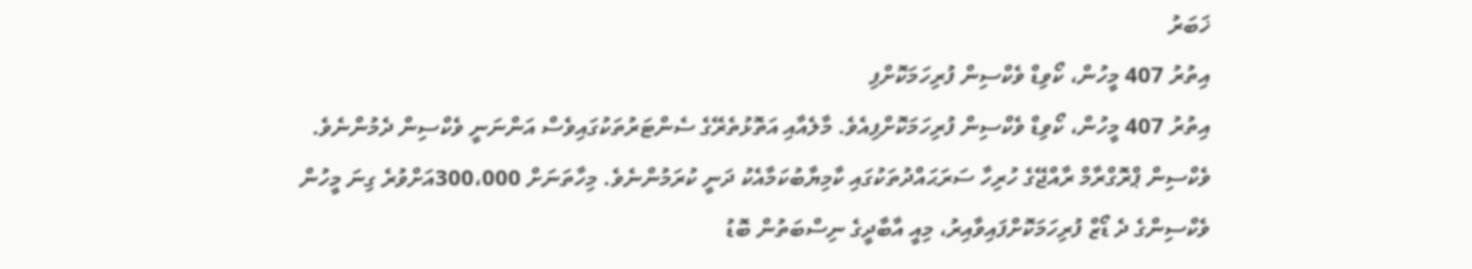ޚަބަރު
އިތުރު 407 މީހުން، ކޯވިޑް ވެކްސިން ފުރިހަމަކޮށްފި
އިތުރު 407 މީހުން، ކޯވިޑް ވެކްސިން ފުރިހަމަކޮށްފިއެވެ. މާލެއާއި އަތޮޅުތެރޭގެ ސެންޓަރުތަކުގައިވެސް އަންނަނީ ވެކްސިން ދެމުންނެވެ.
ވެކްސިން ޕްރޮގްރާމް ރާއްޖޭގެ ހުރިހާ ސަރަޙައްދުތަކުގައި ކާމިޔާބުކަމާއެކު ދަނީ ކުރަމުންނެވެ. މިހާތަނަށް 300،000އަށްވުރެ ގިނަ މީހުން ވެކްސިންގެ ދެ ޑޯޒް ފުރިހަމަކޮށްފައިވާއިރު، މިއީ އާބާދީގެ ނިސްބަތުން ބޮޑު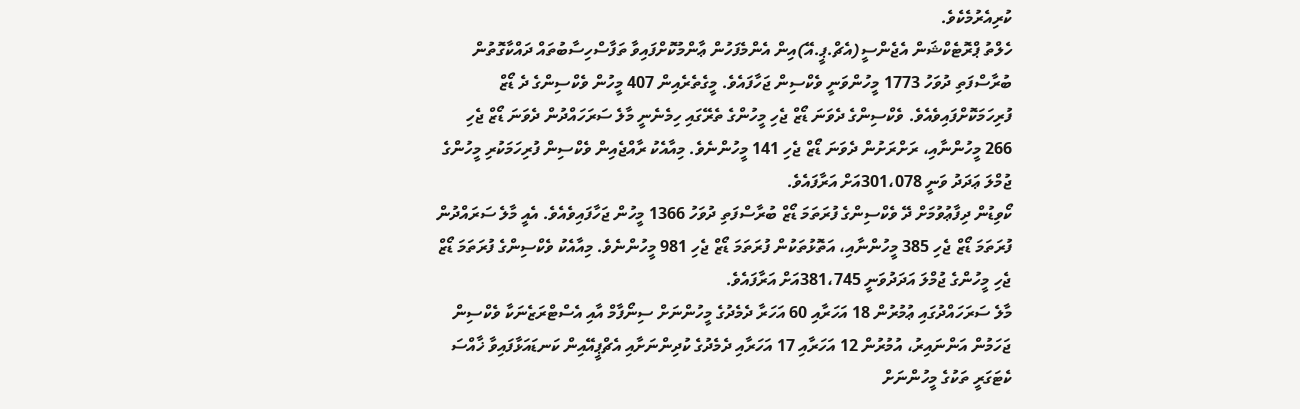ކުރިއެރުމެކެވެ.
ހެލްތު ޕްރޮޓެކްޝަން އެޖެންސީ(އެޗް.ޕީ.އޭ)އިން އެންމެފަހުން ޢާންމުކޮށްފައިވާ ތަފާސްހިސާބުތައް ދައްކާގޮތުން ބުރާސްފަތި ދުވަހު 1773 މީހުންވަނީ ވެކްސިން ޖަހާފައެވެ. މީގެތެރެއިން 407 މީހުން ވެކްސިންގެ ދެ ޑޯޒް ފުރިހަމަކޮށްފައިވެއެވެ. ވެކްސިންގެ ދެވަނަ ޑޯޒް ޖެހި މީހުންގެ ތެރޭގައި ހިމެނެނީ މާލެ ސަރަހައްދުން ދެވަނަ ޑޯޒް ޖެހި 266 މީހުންނާއި، ރަށްރަށުން ދެވަނަ ޑޯޒް ޖެހި 141 މީހުންނެވެ. މިއާއެކު ރާއްޖެއިން ވެކްސިން ފުރިހަމަކުރި މީހުންގެ ޖުމްލަ ޢަދަދު ވަނީ 301،078އަށް އަރާފައެވެ.
ކޯވިޑުން ދިފާޢުވުމަށް ދޭ ވެކްސިންގެ ފުރަތަމަ ޑޯޒް ބުރާސްފަތި ދުވަހު 1366 މީހުން ޖަހާފައިވެއެވެ. އެއީ މާލެ ސަރައްދުން ފުރަތަމަ ޑޯޒް ޖެހި 385 މީހުންނާއި، އަތޮޅުތަކުން ފުރަތަމަ ޑޯޒް ޖެހި 981 މީހުންނެވެ. މިއާއެކު ވެކްސިންގެ ފުރަތަމަ ޑޯޒް ޖެހި މީހުންގެ ޖުމްލަ އަދަދުވަނީ 381،745އަށް އަރާފައެވެ.
މާލެ ސަރަހައްދުގައި ޢުމުރުން 18 އަހަރާއި 60 އަހަރާ ދެމެދުގެ މީހުންނަށް ސިނޯފާމް އާއި އެސްޓްރަޒެނަކާ ވެކްސިން ޖަހަމުން އަންނައިރު، އުމުރުން 12 އަހަރާއި 17 އަހަރާއި ދެމެދުގެ ކުދިންނަށާއި އެޗްޕީއޭއިން ކަނޑައަޅާފައިވާ ޚާއްސަ ކެޓަގަރީ ތަކުގެ މީހުންނަށް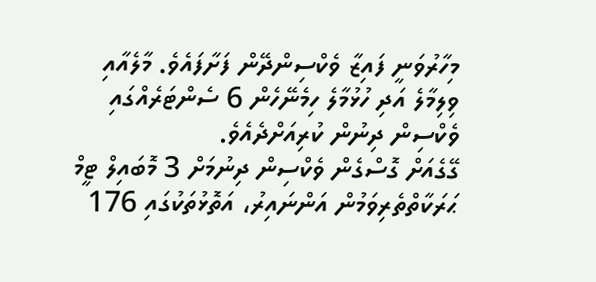މިހާރުވަނީ ފައިޒާ ވެކްސިންދޭން ފަށާފައެވެ. މާލެއާއި ވިލިމާލެ އަދި ހުޅުމާލެ ހިމެނޭހެން 6 ސެންޓަރެއްގައި ވެކްސިން ދިނުން ކުރިއަށްދެއެވެ.
ގޭގެއަށް ގޮސްގެން ވެކްސިން ދިނުމަށް 3 މޮބައިލް ޓީމް ޙަރަކާތްތެރިވަމުން އަންނައިރު، އަތޮޅުތަކުގައި 176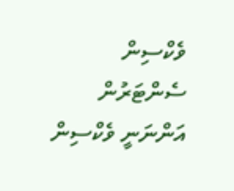ވެކްސިން ސެންޓަރުން އަންނަނީ ވެކްސިން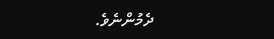ދެމުންނެވެ.